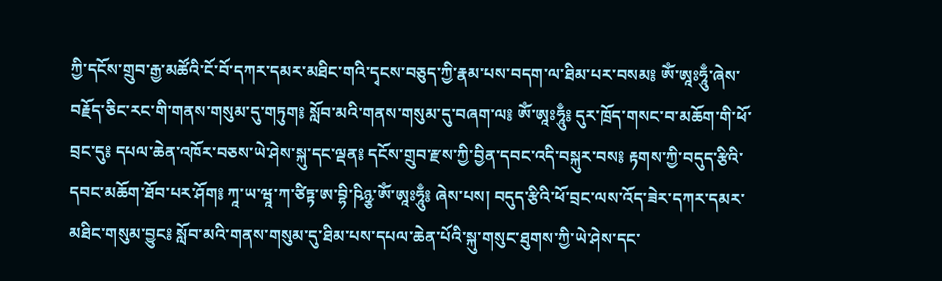ཀྱི་དངོས་གྲུབ་རྒྱ་མཚོའི་ངོ་བོ་དཀར་དམར་མཐིང་གའི་དྭངས་བཅུད་ཀྱི་རྣམ་པས་བདག་ལ་ཐིམ་པར་བསམ༔ ཨོཾ་ཨཱཿཧཱུྃ་ཞེས་བརྗོད་ཅིང་རང་གི་གནས་གསུམ་དུ་གཏུག༔ སློབ་མའི་གནས་གསུམ་དུ་བཞག་ལ༔ ཨོཾ་ཨཱཿཧཱུྃ༔ དུར་ཁྲོད་གསང་བ་མཆོག་གི་ཕོ་བྲང་དུ༔ དཔལ་ཆེན་འཁོར་བཅས་ཡེ་ཤེས་སྐུ་དང་ལྡན༔ དངོས་གྲུབ་རྫས་ཀྱི་བྱིན་དབང་འདི་བསྐུར་བས༔ རྟགས་ཀྱི་བདུད་རྩིའི་དབང་མཆོག་ཐོབ་པར་ཤོག༔ ཀཱ་ཡ་ཝཱ་ཀ་ཙིཏྟ་ཨ་བྷི་ཥིཉྩ་ཨོཾ་ཨཱཿཧཱུྃ༔ ཞེས་པས། བདུད་རྩིའི་ཕོ་བྲང་ལས་འོད་ཟེར་དཀར་དམར་མཐིང་གསུམ་བྱུང༔ སློབ་མའི་གནས་གསུམ་དུ་ཐིམ་པས་དཔལ་ཆེན་པོའི་སྐུ་གསུང་ཐུགས་ཀྱི་ཡེ་ཤེས་དང་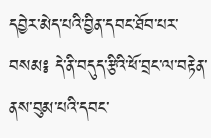དབྱེར་མེད་པའི་བྱིན་དབང་ཐོབ་པར་བསམ༔ དེ་ནི་བདུད་རྩིའི་ཕོ་བྲང་ལ་བརྟེན་ནས་བུམ་པའི་དབང་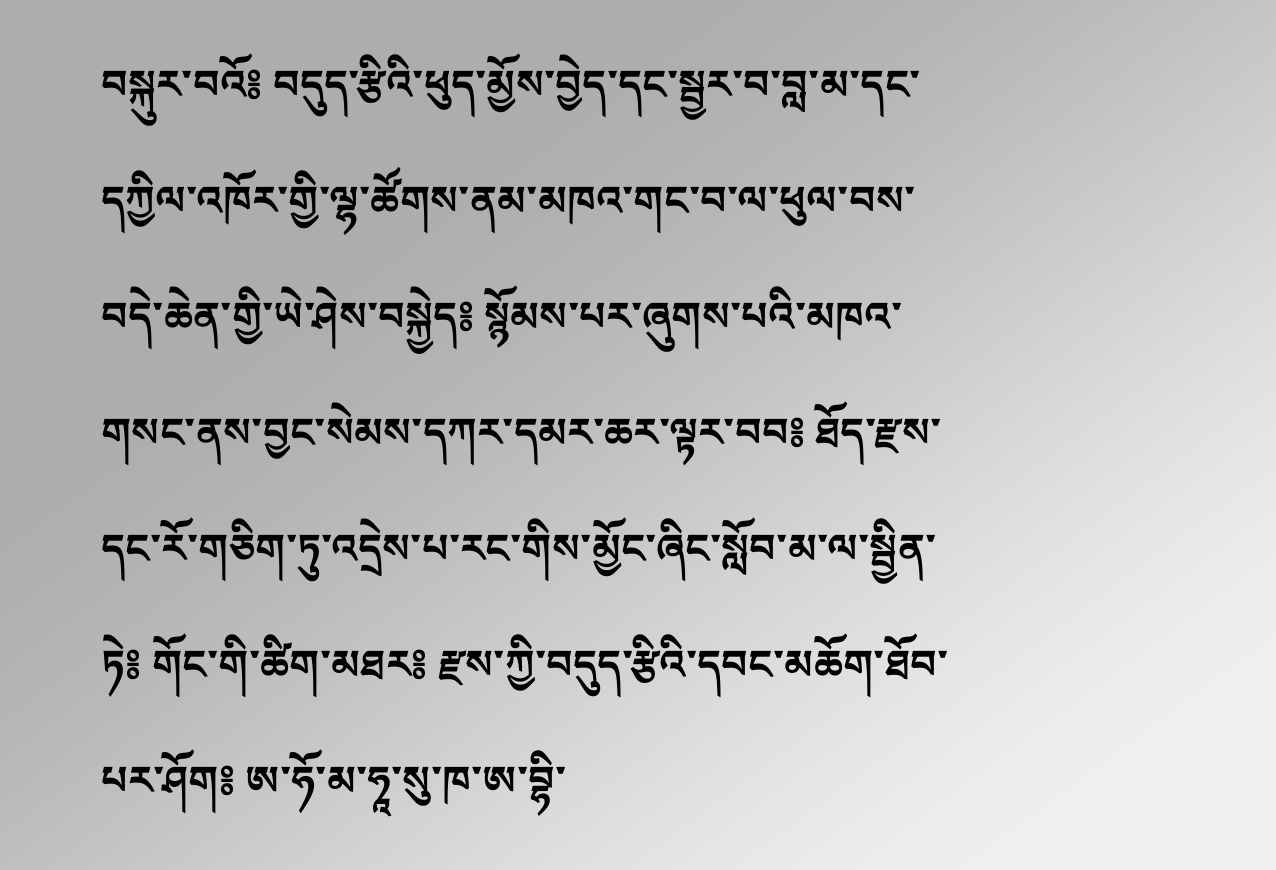བསྐུར་བའོ༔ བདུད་རྩིའི་ཕུད་མྱོས་བྱེད་དང་སྦྱར་བ་བླ་མ་དང་དཀྱིལ་འཁོར་གྱི་ལྷ་ཚོགས་ནམ་མཁའ་གང་བ་ལ་ཕུལ་བས་བདེ་ཆེན་གྱི་ཡེ་ཤེས་བསྐྱེད༔ སྙོམས་པར་ཞུགས་པའི་མཁའ་གསང་ནས་བྱང་སེམས་དཀར་དམར་ཆར་ལྟར་བབ༔ ཐོད་རྫས་དང་རོ་གཅིག་ཏུ་འདྲེས་པ་རང་གིས་མྱོང་ཞིང་སློབ་མ་ལ་སྦྱིན་ཏེ༔ གོང་གི་ཚིག་མཐར༔ རྫས་ཀྱི་བདུད་རྩིའི་དབང་མཆོག་ཐོབ་པར་ཤོག༔ ཨ་ཧོ་མ་ཧཱ་སུ་ཁ་ཨ་བྷི་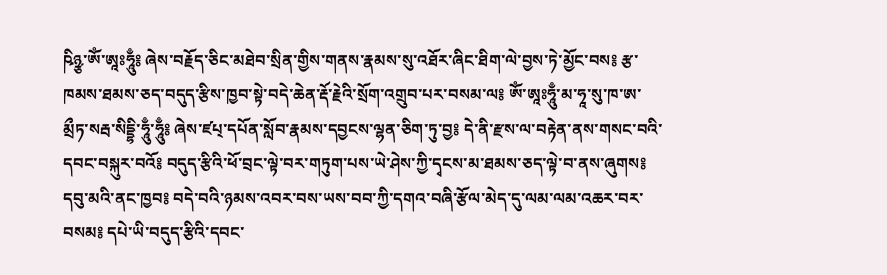ཥིཉྩ་ཨོཾ་ཨཱཿཧཱུྃ༔ ཞེས་བརྗོད་ཅིང་མཐེབ་སྲིན་གྱིས་གནས་རྣམས་སུ་འཐོར་ཞིང་ཐིག་ལེ་བྱས་ཏེ་མྱོང་བས༔ རྩ་ཁམས་ཐམས་ཅད་བདུད་རྩིས་ཁྱབ་སྟེ་བདེ་ཆེན་རྡོ་རྗེའི་སྲོག་འགྲུབ་པར་བསམ་ལ༔ ཨོཾ་ཨཱཿཧཱུྃ་མ་ཧཱ་སུ་ཁ་ཨ་མྲྀཏ་སརྦ་སིདྡྷི་ཧཱུྃ་ཧཱུྃ༔ ཞེས་ཛཔ྄་དཔོན་སློབ་རྣམས་དབྱངས་ལྷན་ཅིག་ཏུ་བྱ༔ དེ་ནི་རྫས་ལ་བརྟེན་ནས་གསང་བའི་དབང་བསྐུར་བའོ༔ བདུད་རྩིའི་ཕོ་བྲང་ལྟེ་བར་གཏུག་པས་ཡེ་ཤེས་ཀྱི་དྭངས་མ་ཐམས་ཅད་ལྟེ་བ་ནས་ཞུགས༔ དབུ་མའི་ནང་ཁྱབ༔ བདེ་བའི་ཉམས་འབར་བས་ཡས་བབ་ཀྱི་དགའ་བཞི་རྩོལ་མེད་དུ་ལམ་ལམ་འཆར་བར་བསམ༔ དཔེ་ཡི་བདུད་རྩིའི་དབང་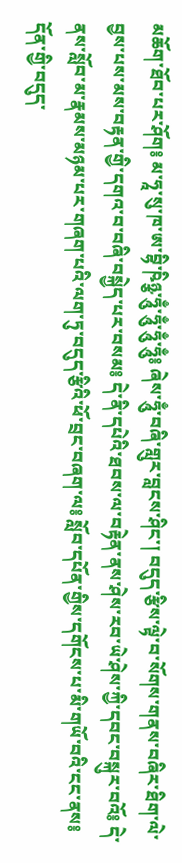མཆོག་ཐོབ་པར་ཤོག༔ མ་ཧཱ་སུ་ཁ་ཨ་བྷི་ཥིཉྩ་ཧཱུྃ་ཧཱུྃ་ཧཱུྃ་ཧཱུྃ༔ ཞེས་ཧཱུྃ་བཞི་གླུར་བླངས་ཤིང་། བདུད་རྩིས་ལྟེ་བ་སོགས་གནས་བཞིར་ཐིག་ལེ་བྱས་པས་མས་བརྟན་གྱི་དགའ་བ་བཞི་བསྐྱེད་པར་བསམ༔ དེ་ནི་དཔེའི་ཐབས་ལ་བརྟེན་ནས་ཤེས་རབ་ཡེ་ཤེས་ཀྱི་དབང་བསྐུར་བའོ༔ དེ་ནས་སློབ་མ་རྣམས་མཉམ་པར་གཞག་པའི་ལག་ཏུ་བདུད་རྩིའི་ཕོ་བྲང་བཞག་ལ༔ སློབ་དཔོན་གྱིས་དགོངས་པ་མི་གཡོ་བའི་ངང་ནས༔ དོན་གྱི་བདུད་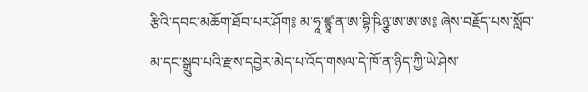རྩིའི་དབང་མཆོག་ཐོབ་པར་ཤོག༔ མ་ཧཱ་ཛྙཱ་ན་ཨ་བྷི་ཥིཉྩ་ཨ་ཨ་ཨ༔ ཞེས་བརྗོད་པས་སློབ་མ་དང་སྒྲུབ་པའི་རྫས་དབྱེར་མེད་པ་འོད་གསལ་དེ་ཁོ་ན་ཉིད་ཀྱི་ཡེ་ཤེས་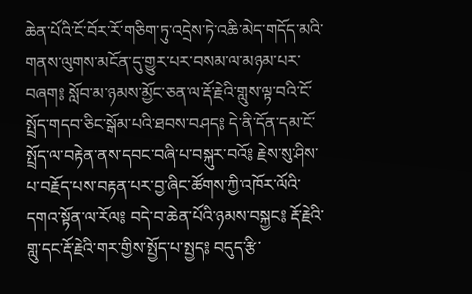ཆེན་པོའི་ངོ་བོར་རོ་གཅིག་ཏུ་འདྲེས་ཏེ་འཆི་མེད་གདོད་མའི་གནས་ལུགས་མངོན་དུ་གྱུར་པར་བསམ་ལ་མཉམ་པར་བཞག༔ སློབ་མ་ཉམས་མྱོང་ཅན་ལ་རྡོ་རྗེའི་གླུས་ལྟ་བའི་ངོ་སྤྲོད་གདབ་ཅིང་སྒོམ་པའི་ཐབས་བཤད༔ དེ་ནི་དོན་དམ་ངོ་སྤྲོད་ལ་བརྟེན་ནས་དབང་བཞི་པ་བསྐུར་བའོ༔ རྗེས་སུ་ཤིས་པ་བརྗོད་པས་བརྟན་པར་བྱ་ཞིང་ཚོགས་ཀྱི་འཁོར་ལོའི་དགའ་སྟོན་ལ་རོལ༔ བདེ་བ་ཆེན་པོའི་ཉམས་བསྐྱང༔ རྡོ་རྗེའི་གླུ་དང་རྡོ་རྗེའི་གར་གྱིས་སྤྱོད་པ་སྤྱད༔ བདུད་རྩི་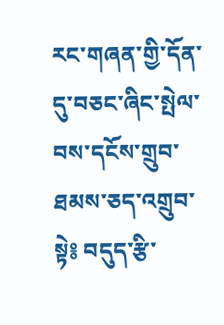རང་གཞན་གྱི་དོན་དུ་བཅང་ཞིང་སྤེལ་བས་དངོས་གྲུབ་ཐམས་ཅད་འགྲུབ་སྟེ༔ བདུད་རྩི་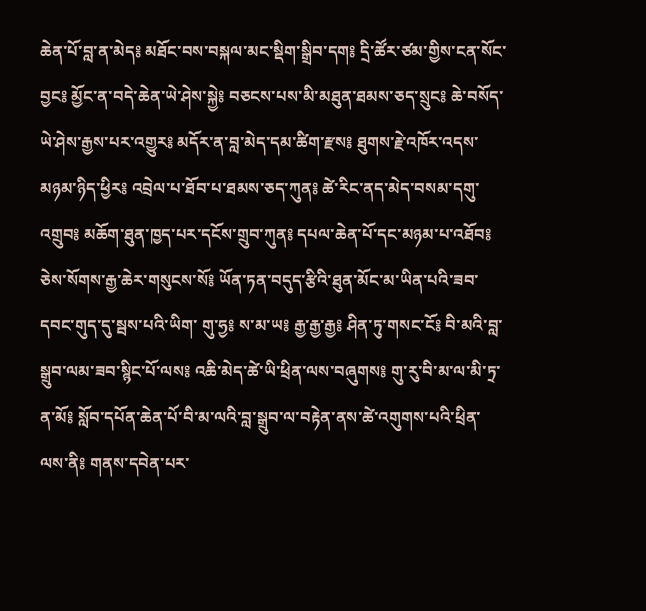ཆེན་པོ་བླ་ན་མེད༔ མཐོང་བས་བསྐལ་མང་སྡིག་སྒྲིབ་དག༔ དྲི་ཚོར་ཙམ་གྱིས་ངན་སོང་བྱང༔ མྱོང་ན་བདེ་ཆེན་ཡེ་ཤེས་སྐྱེ༔ བཅངས་པས་མི་མཐུན་ཐམས་ཅད་སྲུང༔ ཆེ་བསོད་ཡེ་ཤེས་རྒྱས་པར་འགྱུར༔ མདོར་ན་བླ་མེད་དམ་ཚིག་རྫས༔ ཐུགས་རྗེ་འཁོར་འདས་མཉམ་ཉིད་ཕྱིར༔ འབྲེལ་པ་ཐོབ་པ་ཐམས་ཅད་ཀུན༔ ཚེ་རིང་ནད་མེད་བསམ་དགུ་འགྲུབ༔ མཆོག་ཐུན་ཁྱད་པར་དངོས་གྲུབ་ཀུན༔ དཔལ་ཆེན་པོ་དང་མཉམ་པ་འཐོབ༔ ཅེས་སོགས་རྒྱ་ཆེར་གསུངས་སོ༔ ཡོན་ཏན་བདུད་རྩིའི་ཐུན་མོང་མ་ཡིན་པའི་ཟབ་དབང་གུད་དུ་སྦས་པའི་ཡིག་ གུ་ཧྱ༔ ས་མ་ཡ༔ རྒྱ་རྒྱ་རྒྱ༔ ཤིན་ཏུ་གསང་ངོ༔ བི་མའི་བླ་སྒྲུབ་ལམ་ཟབ་སྙིང་པོ་ལས༔ འཆི་མེད་ཚེ་ཡི་ཕྲིན་ལས་བཞུགས༔ གུ་རུ་བི་མ་ལ་མི་ཏྲ་ན་མོ༔ སློབ་དཔོན་ཆེན་པོ་བི་མ་ལའི་བླ་སྒྲུབ་ལ་བརྟེན་ནས་ཚེ་འགུགས་པའི་ཕྲིན་ལས་ནི༔ གནས་དབེན་པར་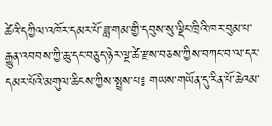ཚེའི་དཀྱིལ་འཁོར་དམར་པོ་ཟླ་གམ་གྱི་དབུས་སུ་ལྡིང་ཁྲིའི་ཁར་བུམ་པ་རྒྱུན་འབབས་ཀྱི་ཆུ་དང་བཅུད་ཉེར་ལྔ་ཚེ་རྫས་བཅས་ཀྱིས་བཀང་བ་ལ་དར་དམར་པོའི་མགུལ་ཆིངས་ཀྱིས་སྤྲས་པ༔ གཡས་གཡོན་དུ་རིན་པོ་ཆེའམ་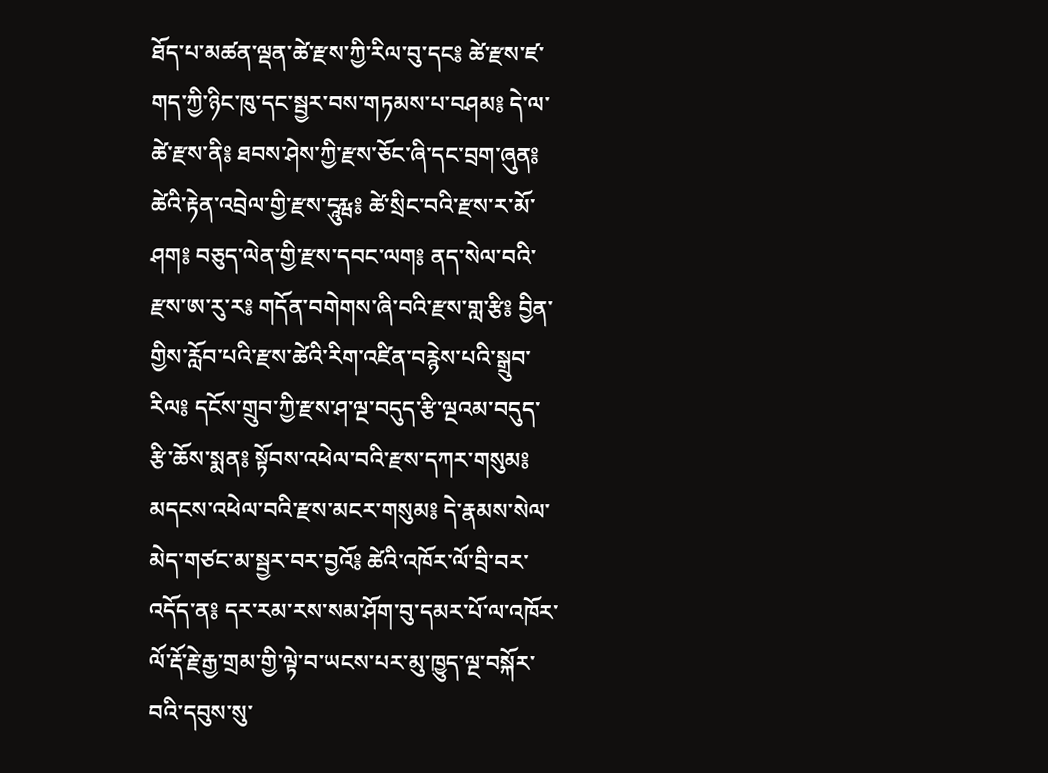ཐོད་པ་མཚན་ལྡན་ཚེ་རྫས་ཀྱི་རིལ་བུ་དང༔ ཚེ་རྫས་ཛ་གད་ཀྱི་ཉིང་ཁུ་དང་སྦྱར་བས་གཏམས་པ་བཤམ༔ དེ་ལ་ཚེ་རྫས་ནི༔ ཐབས་ཤེས་ཀྱི་རྫས་ཅོང་ཞི་དང་བྲག་ཞུན༔ ཚེའི་རྟེན་འབྲེལ་གྱི་རྫས་དཱུརྺ༔ ཚེ་སྲིང་བའི་རྫས་ར་མོ་ཤག༔ བཅུད་ལེན་གྱི་རྫས་དབང་ལག༔ ནད་སེལ་བའི་རྫས་ཨ་རུ་ར༔ གདོན་བགེགས་ཞི་བའི་རྫས་གླ་རྩི༔ བྱིན་གྱིས་རློབ་པའི་རྫས་ཚེའི་རིག་འཛིན་བརྙེས་པའི་སྒྲུབ་རིལ༔ དངོས་གྲུབ་ཀྱི་རྫས་ཤ་ལྔ་བདུད་རྩི་ལྔའམ་བདུད་རྩི་ཆོས་སྨན༔ སྟོབས་འཕེལ་བའི་རྫས་དཀར་གསུམ༔ མདངས་འཕེལ་བའི་རྫས་མངར་གསུམ༔ དེ་རྣམས་སེལ་མེད་གཙང་མ་སྦྱར་བར་བྱའོ༔ ཚེའི་འཁོར་ལོ་བྲི་བར་འདོད་ན༔ དར་རམ་རས་སམ་ཤོག་བུ་དམར་པོ་ལ་འཁོར་ལོ་རྡོ་རྗེ་རྒྱ་གྲམ་གྱི་ལྟེ་བ་ཡངས་པར་མུ་ཁྱུད་ལྔ་བསྐོར་བའི་དབུས་སུ་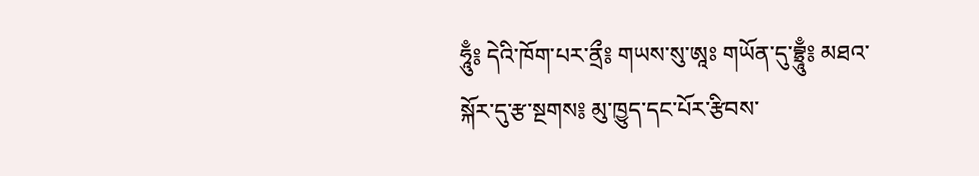ཧཱུྃ༔ དེའི་ཁོག་པར་ནྲྀ༔ གཡས་སུ་ཨཱཿ གཡོན་དུ་བྷྲཱུྃ༔ མཐའ་སྐོར་དུ་རྩ་སྔགས༔ མུ་ཁྱུད་དང་པོར་རྩིབས་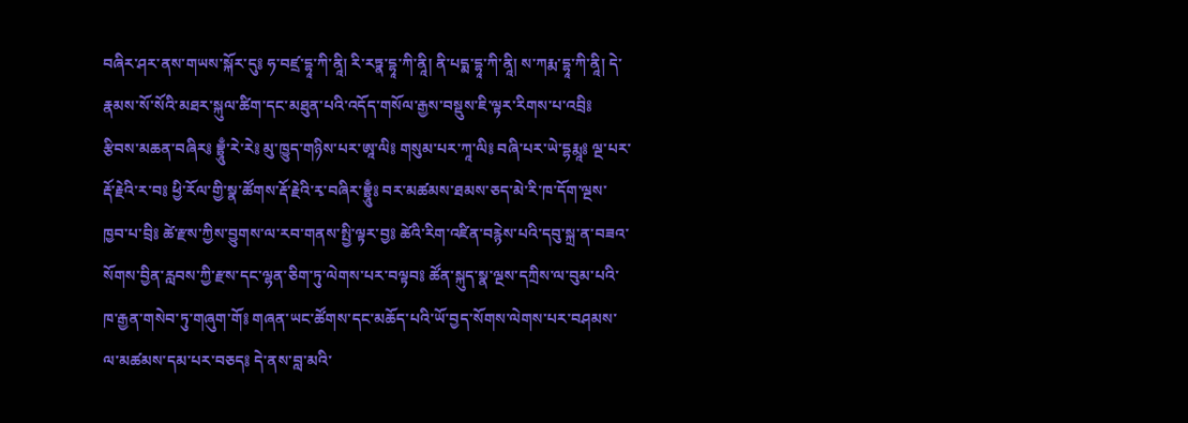བཞིར་ཤར་ནས་གཡས་སྐོར་དུ༔ ཧ་བཛྲ་དྷཱ་ཀི་ནཱི། རི་རཏྣ་དྷཱ་ཀི་ནཱི། ནི་པདྨ་དྷཱ་ཀི་ནཱི། ས་ཀརྨ་དྷཱ་ཀི་ནཱི། དེ་རྣམས་སོ་སོའི་མཐར་སྐུལ་ཚིག་དང་མཐུན་པའི་འདོད་གསོལ་རྒྱས་བསྡུས་ཇི་ལྟར་རིགས་པ་འབྲི༔ རྩིབས་མཆན་བཞིར༔ བྷྲཱུྃ་རེ་རེ༔ མུ་ཁྱུད་གཉིས་པར་ཨཱ་ལི༔ གསུམ་པར་ཀཱ་ལི༔ བཞི་པར་ཡེ་དྷརྨཱ༔ ལྔ་པར་རྡོ་རྗེའི་ར་བ༔ ཕྱི་རོལ་གྱི་སྣ་ཚོགས་རྡོ་རྗེའི་རྭ་བཞིར་བྷྲཱུྃ༔ བར་མཚམས་ཐམས་ཅད་མེ་རི་ཁ་དོག་ལྔས་ཁྱབ་པ་བྲི༔ ཚེ་རྫས་ཀྱིས་བྱུགས་ལ་རབ་གནས་སྤྱི་ལྟར་བྱ༔ ཚེའི་རིག་འཛིན་བརྙེས་པའི་དབུ་སྐྲ་ན་བཟའ་སོགས་བྱིན་རླབས་ཀྱི་རྫས་དང་ལྷན་ཅིག་ཏུ་ལེགས་པར་བལྟབ༔ ཚོན་སྐུད་སྣ་ལྔས་དཀྲིས་ལ་བུམ་པའི་ཁ་རྒྱན་གསེབ་ཏུ་གཞུག་གོ༔ གཞན་ཡང་ཚོགས་དང་མཆོད་པའི་ཡོ་བྱད་སོགས་ལེགས་པར་བཤམས་ལ་མཚམས་དམ་པར་བཅད༔ དེ་ནས་བླ་མའི་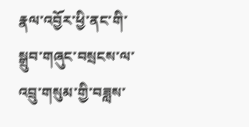རྣལ་འབྱོར་ཕྱི་ནང་གི་སྒྲུབ་གཞུང་བསྲངས་ལ་འབྲུ་གསུམ་གྱི་བཟླས་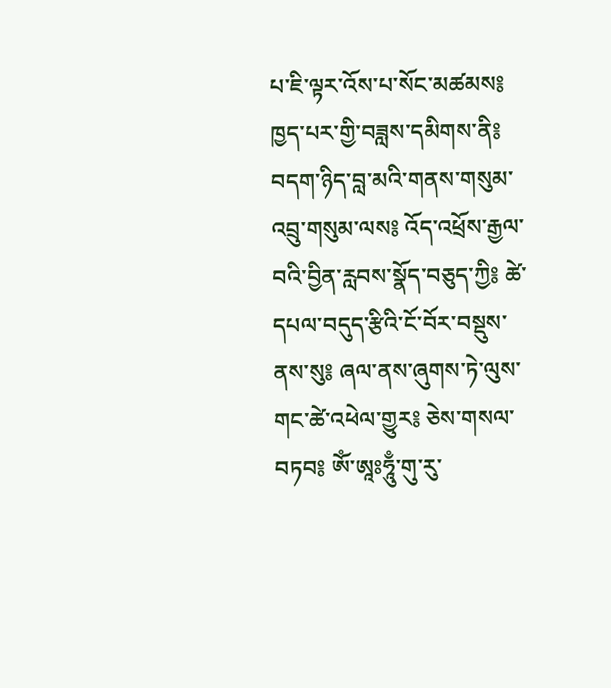པ་ཇི་ལྟར་འོས་པ་སོང་མཚམས༔ ཁྱད་པར་གྱི་བཟླས་དམིགས་ནི༔ བདག་ཉིད་བླ་མའི་གནས་གསུམ་འབྲུ་གསུམ་ལས༔ འོད་འཕྲོས་རྒྱལ་བའི་བྱིན་རླབས་སྣོད་བཅུད་ཀྱི༔ ཚེ་དཔལ་བདུད་རྩིའི་ངོ་བོར་བསྡུས་ནས་སུ༔ ཞལ་ནས་ཞུགས་ཏེ་ལུས་གང་ཚེ་འཕེལ་གྱུར༔ ཅེས་གསལ་བཏབ༔ ཨོཾ་ཨཱཿཧཱུྃ་གུ་རུ་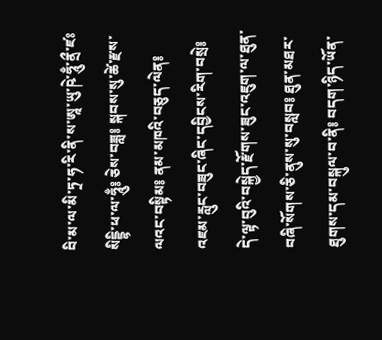བི་མ་ལ་མི་ཏྲ་ཧ་རི་ནི་ས་ཨཱ་ཡུ་ཥེ་ཧཱུྃ་ནྲྀ་ཛཿསིདྡྷི་ཕ་ལ་ཧཱུྃ༔ ཅེས་བཟླ༔ སྐབས་སུ་ཚེ་རྫས་ལའང་བསྟིམ༔ ནམ་མཁའི་བཅུད་ལེན༔ འཇམ་རླུང་བཟུང་ཞིང་དབྱིངས་རིག་བསྲེ༔ དེ་ལྟ་བུའི་བསྐྱེད་རྫོགས་ཟུང་འཇུག་ལ་ཐུན་བཞི་སོགས་ཅི་ནུས་སུ་བསླབ༔ ཐུན་མཐར་ཐུགས་དམ་བསྐུལ་བ་ནི༔ བདག་ཉིད་ཡོན་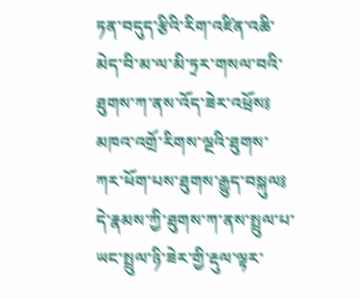ཏན་བདུད་རྩིའི་རིག་འཛིན་འཆི་མེད་བི་མ་ལ་མི་ཏྲར་གསལ་བའི་ཐུགས་ཀ་ནས་འོད་ཟེར་འཕྲོས༔ མཁའ་འགྲོ་རིགས་ལྔའི་ཐུགས་ཀར་ཕོག་པས་ཐུགས་རྒྱུད་བསྐུལ༔ དེ་རྣམས་ཀྱི་ཐུགས་ཀ་ནས་སྤྲུལ་པ་ཡང་སྤྲུལ་ཉི་ཟེར་གྱི་རྡུལ་ལྟར་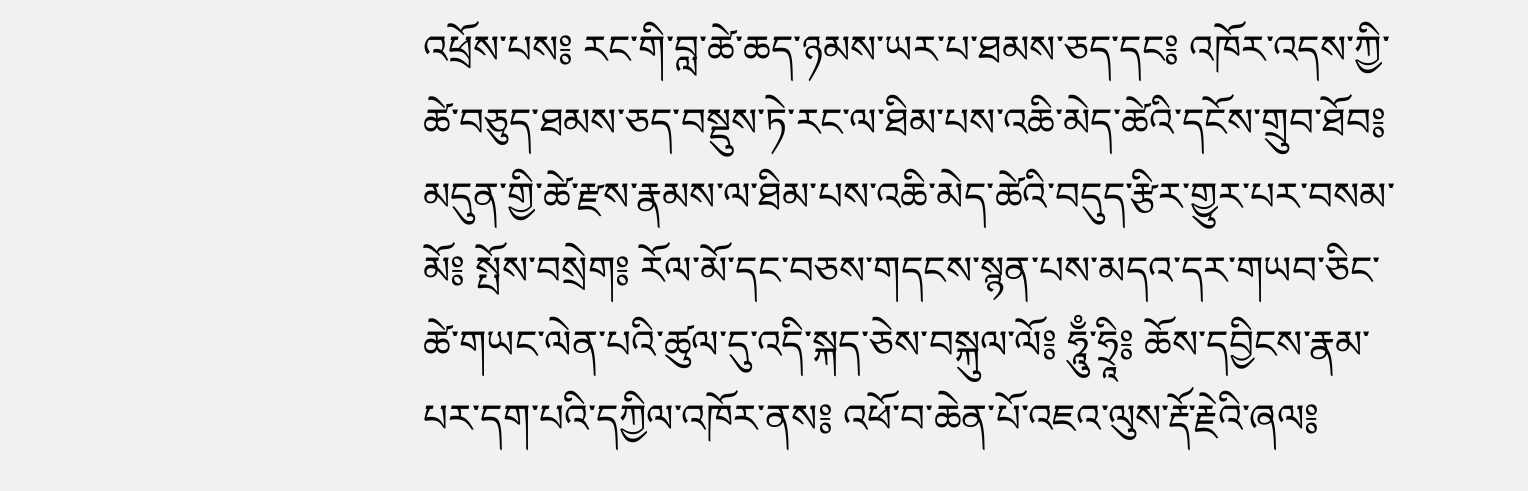འཕྲོས་པས༔ རང་གི་བླ་ཚེ་ཆད་ཉམས་ཡར་པ་ཐམས་ཅད་དང༔ འཁོར་འདས་ཀྱི་ཚེ་བཅུད་ཐམས་ཅད་བསྡུས་ཏེ་རང་ལ་ཐིམ་པས་འཆི་མེད་ཚེའི་དངོས་གྲུབ་ཐོབ༔ མདུན་གྱི་ཚེ་རྫས་རྣམས་ལ་ཐིམ་པས་འཆི་མེད་ཚེའི་བདུད་རྩིར་གྱུར་པར་བསམ་མོ༔ སྤོས་བསྲེག༔ རོལ་མོ་དང་བཅས་གདངས་སྙན་པས་མདའ་དར་གཡབ་ཅིང་ཚེ་གཡང་ལེན་པའི་ཚུལ་དུ་འདི་སྐད་ཅེས་བསྐུལ་ལོ༔ ཧཱུྃ་ཧྲཱི༔ ཆོས་དབྱིངས་རྣམ་པར་དག་པའི་དཀྱིལ་འཁོར་ནས༔ འཕོ་བ་ཆེན་པོ་འཇའ་ལུས་རྡོ་རྗེའི་ཞལ༔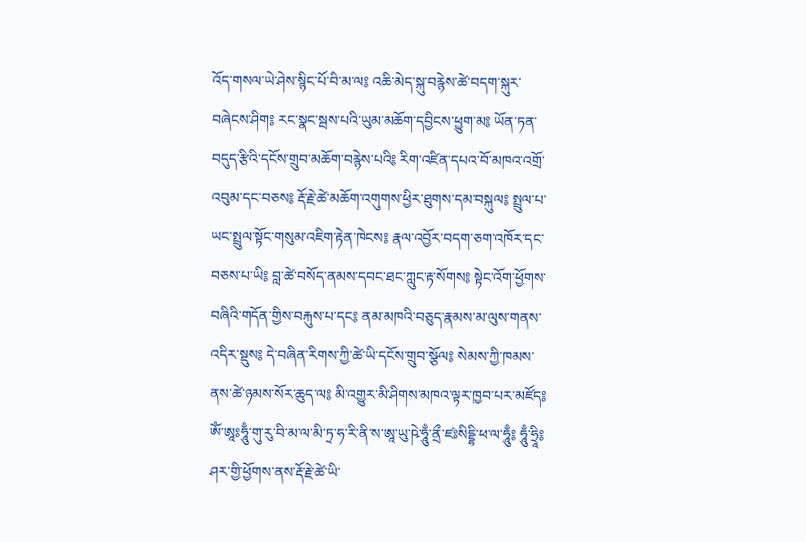འོད་གསལ་ཡེ་ཤེས་སྙིང་པོ་བི་མ་ལ༔ འཆི་མེད་སྐུ་བརྙེས་ཚེ་བདག་སྐུར་བཞེངས་ཤིག༔ རང་སྣང་སྦས་པའི་ཡུམ་མཆོག་དབྱིངས་ཕྱུག་མ༔ ཡོན་ཏན་བདུད་རྩིའི་དངོས་གྲུབ་མཆོག་བརྙེས་པའི༔ རིག་འཛིན་དཔའ་བོ་མཁའ་འགྲོ་འབུམ་དང་བཅས༔ རྡོ་རྗེ་ཚེ་མཆོག་འགུགས་ཕྱིར་ཐུགས་དམ་བསྐུལ༔ སྤྲུལ་པ་ཡང་སྤྲུལ་སྟོང་གསུམ་འཇིག་རྟེན་ཁེངས༔ རྣལ་འབྱོར་བདག་ཅག་འཁོར་དང་བཅས་པ་ཡི༔ བླ་ཚེ་བསོད་ནམས་དབང་ཐང་ཀླུང་རྟ་སོགས༔ སྟེང་འོག་ཕྱོགས་བཞིའི་གདོན་གྱིས་བརྐུས་པ་དང༔ ནམ་མཁའི་བཅུད་རྣམས་མ་ལུས་གནས་འདིར་སྡུས༔ དེ་བཞིན་རིགས་ཀྱི་ཚེ་ཡི་དངོས་གྲུབ་སྩོལ༔ སེམས་ཀྱི་ཁམས་ནས་ཚེ་ཉམས་སོར་ཆུད་ལ༔ མི་འགྱུར་མི་ཤིགས་མཁའ་ལྟར་ཁྱབ་པར་མཛོད༔ ཨོཾ་ཨཱཿཧཱུྃ་གུ་རུ་བི་མ་ལ་མི་ཏྲ་ཧ་རི་ནི་ས་ཨཱ་ཡུ་ཥེ་ཧཱུྃ་ནྲྀ་ཛཿསིདྡྷི་ཕ་ལ་ཧཱུྃ༔ ཧཱུྃ་ཧྲཱི༔ ཤར་གྱི་ཕྱོགས་ནས་རྡོ་རྗེ་ཚེ་ཡི་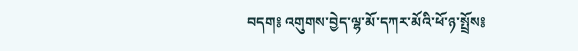བདག༔ འགུགས་བྱེད་ལྷ་མོ་དཀར་མོའི་ཕོ་ཉ་སྤྲོས༔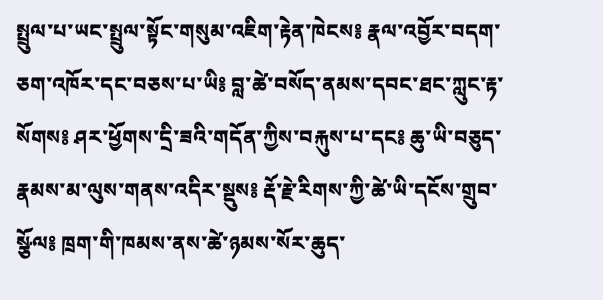སྤྲུལ་པ་ཡང་སྤྲུལ་སྟོང་གསུམ་འཇིག་རྟེན་ཁེངས༔ རྣལ་འབྱོར་བདག་ཅག་འཁོར་དང་བཅས་པ་ཡི༔ བླ་ཚེ་བསོད་ནམས་དབང་ཐང་ཀླུང་རྟ་སོགས༔ ཤར་ཕྱོགས་དྲི་ཟའི་གདོན་ཀྱིས་བརྐུས་པ་དང༔ ཆུ་ཡི་བཅུད་རྣམས་མ་ལུས་གནས་འདིར་སྡུས༔ རྡོ་རྗེ་རིགས་ཀྱི་ཚེ་ཡི་དངོས་གྲུབ་སྩོལ༔ ཁྲག་གི་ཁམས་ནས་ཚེ་ཉམས་སོར་ཆུད་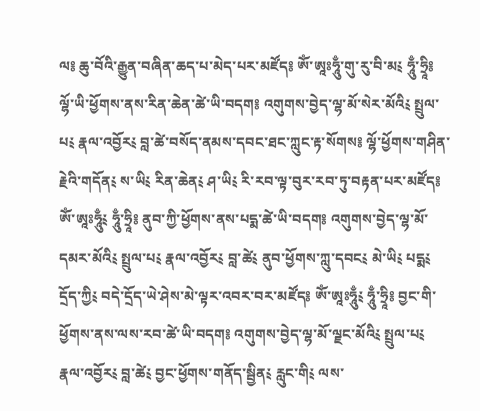ལ༔ ཆུ་བོའི་རྒྱུན་བཞིན་ཆད་པ་མེད་པར་མཛོད༔ ཨོཾ་ཨཱཿཧཱུྃ་གུ་རུ་བི་མ༴ ཧཱུྃ་ཧྲཱི༔ ལྷོ་ཡི་ཕྱོགས་ནས་རིན་ཆེན་ཚེ་ཡི་བདག༔ འགུགས་བྱེད་ལྷ་མོ་སེར་མོའི༴ སྤྲུལ་པ༴ རྣལ་འབྱོར༴ བླ་ཚེ་བསོད་ནམས་དབང་ཐང་ཀླུང་རྟ་སོགས༔ ལྷོ་ཕྱོགས་གཤིན་རྗེའི་གདོན༴ ས་ཡི༴ རིན་ཆེན༴ ཤ་ཡི༴ རི་རབ་ལྟ་བུར་རབ་ཏུ་བརྟན་པར་མཛོད༔ ཨོཾ་ཨཱཿཧཱུྃ༴ ཧཱུྃ་ཧྲཱི༔ ནུབ་ཀྱི་ཕྱོགས་ནས་པདྨ་ཚེ་ཡི་བདག༔ འགུགས་བྱེད་ལྷ་མོ་དམར་མོའི༴ སྤྲུལ་པ༴ རྣལ་འབྱོར༴ བླ་ཚེ༴ ནུབ་ཕྱོགས་ཀླུ་དབང༴ མེ་ཡི༴ པདྨ༴ དྲོད་ཀྱི༴ བདེ་དྲོད་ཡེ་ཤེས་མེ་ལྟར་འབར་བར་མཛོད༔ ཨོཾ་ཨཱཿཧཱུྃ༴ ཧཱུྃ་ཧྲཱི༔ བྱང་གི་ཕྱོགས་ནས་ལས་རབ་ཚེ་ཡི་བདག༔ འགུགས་བྱེད་ལྷ་མོ་ལྗང་མོའི༴ སྤྲུལ་པ༴ རྣལ་འབྱོར༴ བླ་ཚེ༴ བྱང་ཕྱོགས་གནོད་སྦྱིན༴ རླུང་གི༴ ལས་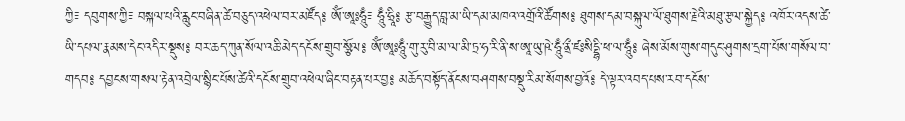ཀྱི༴ དབུགས་ཀྱི༴ བསྐལ་པའི་རླུང་བཞིན་ཚེ་བཅུད་འཕེལ་བར་མཛོད༔ ཨོཾ་ཨཱཿཧཱུྃ༴ ཧཱུྃ་ཧྲཱི༔ རྩ་བརྒྱུད་བླ་མ་ཡི་དམ་མཁའ་འགྲོའི་ཚོགས༔ ཐུགས་དམ་བསྐུལ་ལོ་ཐུགས་རྗེའི་མཐུ་རྩལ་སྐྱེད༔ འཁོར་འདས་ཚེ་ཡི་དཔལ་རྣམས་དེང་འདིར་སྡུས༔ བར་ཆད་ཀུན་སོལ་འཆི་མེད་དངོས་གྲུབ་སྩོལ༔ ཨོཾ་ཨཱཿཧཱུྃ་གུ་རུ་བི་མ་ལ་མི་ཏྲ་ཧ་རི་ནི་ས་ཨཱ་ཡུ་ཥེ་ཧཱུྃ་ནྲྀ་ཛཿསིདྡྷི་ཕ་ལ་ཧཱུྃ༔ ཞེས་མོས་གུས་གདུང་ཤུགས་དྲག་པོས་གསོལ་བ་གདབ༔ དབྱངས་གསལ་རྟེན་འབྲེལ་སྙིང་པོས་ཚེའི་དངོས་གྲུབ་འཕེལ་ཞིང་བརྟན་པར་བྱ༔ མཆོད་བསྟོད་ནོངས་བཤགས་བསྡུ་རིམ་སོགས་བྱའོ༔ དེ་ལྟར་འབད་པས་རབ་དངོས་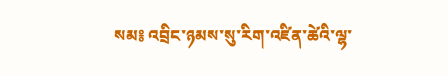སམ༔ འབྲིང་ཉམས་སུ་རིག་འཛིན་ཚེའི་ལྷ་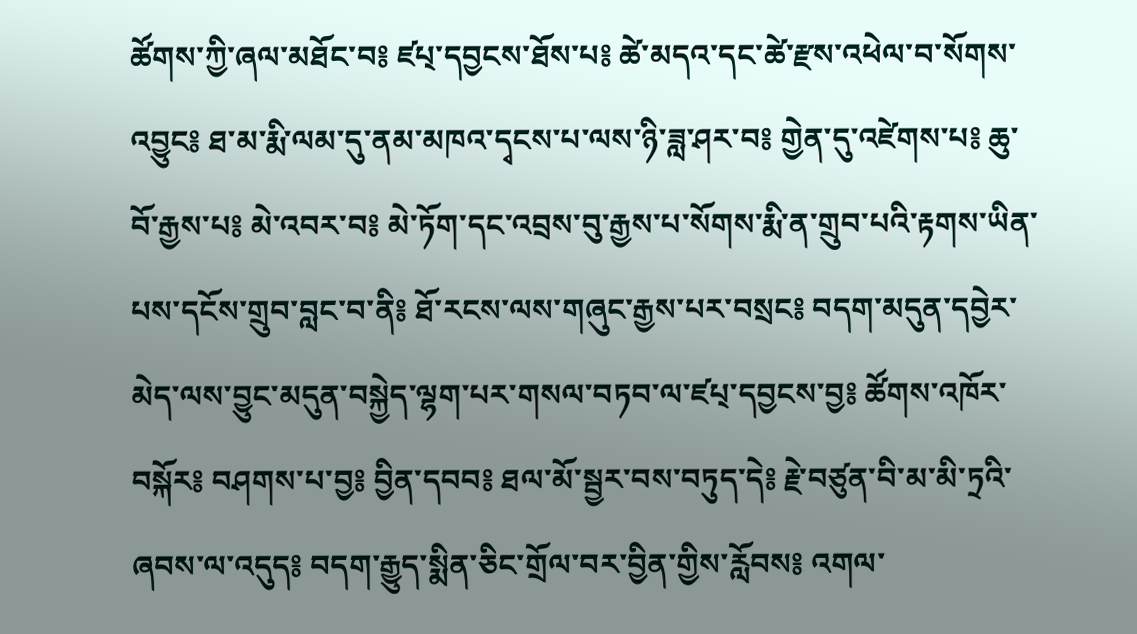ཚོགས་ཀྱི་ཞལ་མཐོང་བ༔ ཛཔ྄་དབྱངས་ཐོས་པ༔ ཚེ་མདའ་དང་ཚེ་རྫས་འཕེལ་བ་སོགས་འབྱུང༔ ཐ་མ་རྨི་ལམ་དུ་ནམ་མཁའ་དྭངས་པ་ལས་ཉི་ཟླ་ཤར་བ༔ གྱེན་དུ་འཛེགས་པ༔ ཆུ་བོ་རྒྱས་པ༔ མེ་འབར་བ༔ མེ་ཏོག་དང་འབྲས་བུ་རྒྱས་པ་སོགས་རྨི་ན་གྲུབ་པའི་རྟགས་ཡིན་པས་དངོས་གྲུབ་བླང་བ་ནི༔ ཐོ་རངས་ལས་གཞུང་རྒྱས་པར་བསྲང༔ བདག་མདུན་དབྱེར་མེད་ལས་བྱུང་མདུན་བསྐྱེད་ལྷག་པར་གསལ་བཏབ་ལ་ཛཔ྄་དབྱངས་བྱ༔ ཚོགས་འཁོར་བསྐོར༔ བཤགས་པ་བྱ༔ བྱིན་དབབ༔ ཐལ་མོ་སྦྱར་བས་བཏུད་དེ༔ རྗེ་བཙུན་བི་མ་མི་ཏྲའི་ཞབས་ལ་འདུད༔ བདག་རྒྱུད་སྨིན་ཅིང་གྲོལ་བར་བྱིན་གྱིས་རློབས༔ འགལ་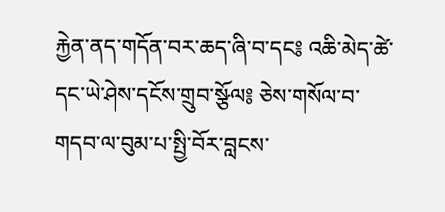རྐྱེན་ནད་གདོན་བར་ཆད་ཞི་བ་དང༔ འཆི་མེད་ཚེ་དང་ཡེ་ཤེས་དངོས་གྲུབ་སྩོལ༔ ཅེས་གསོལ་བ་གདབ་ལ་བུམ་པ་སྤྱི་བོར་བླངས་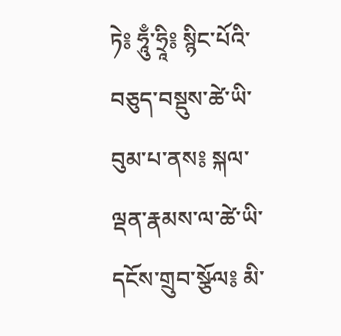ཏེ༔ ཧཱུྃ་ཧྲཱི༔ སྙིང་པོའི་བཅུད་བསྡུས་ཚེ་ཡི་བུམ་པ་ནས༔ སྐལ་ལྡན་རྣམས་ལ་ཚེ་ཡི་དངོས་གྲུབ་སྩོལ༔ མི་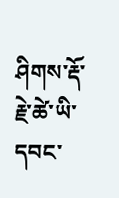ཤིགས་རྡོ་རྗེ་ཚེ་ཡི་དབང་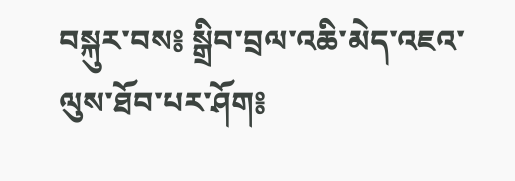བསྐུར་བས༔ སྒྲིབ་བྲལ་འཆི་མེད་འཇའ་ལུས་ཐོབ་པར་ཤོག༔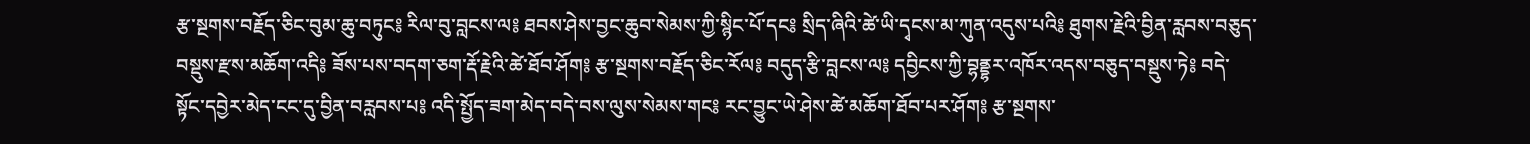རྩ་སྔགས་བརྗོད་ཅིང་བུམ་ཆུ་བཏུང༔ རིལ་བུ་བླངས་ལ༔ ཐབས་ཤེས་བྱང་ཆུབ་སེམས་ཀྱི་སྙིང་པོ་དང༔ སྲིད་ཞིའི་ཚེ་ཡི་དྭངས་མ་ཀུན་འདུས་པའི༔ ཐུགས་རྗེའི་བྱིན་རླབས་བཅུད་བསྡུས་རྫས་མཆོག་འདི༔ ཟོས་པས་བདག་ཅག་རྡོ་རྗེའི་ཚེ་ཐོབ་ཤོག༔ རྩ་སྔགས་བརྗོད་ཅིང་རོལ༔ བདུད་རྩི་བླངས་ལ༔ དབྱིངས་ཀྱི་བྷནྡྷར་འཁོར་འདས་བཅུད་བསྡུས་ཏེ༔ བདེ་སྟོང་དབྱེར་མེད་ངང་དུ་བྱིན་བརླབས་པ༔ འདི་སྤྱོད་ཟག་མེད་བདེ་བས་ལུས་སེམས་གང༔ རང་བྱུང་ཡེ་ཤེས་ཚེ་མཆོག་ཐོབ་པར་ཤོག༔ རྩ་སྔགས་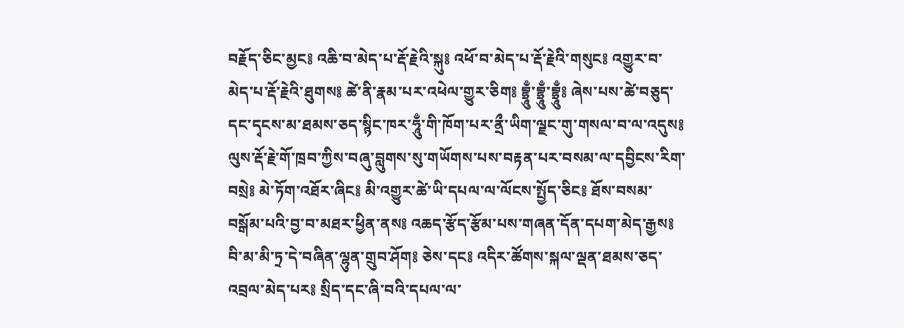བརྗོད་ཅིང་མྱང༔ འཆི་བ་མེད་པ་རྡོ་རྗེའི་སྐུ༔ འཕོ་བ་མེད་པ་རྡོ་རྗེའི་གསུང༔ འགྱུར་བ་མེད་པ་རྡོ་རྗེའི་ཐུགས༔ ཚེ་ནི་རྣམ་པར་འཕེལ་གྱུར་ཅིག༔ བྷྲཱུྃ་བྷྲཱུྃ་བྷྲཱུྃ༔ ཞེས་པས་ཚེ་བཅུད་དང་དྭངས་མ་ཐམས་ཅད་སྙིང་ཁར་ཧཱུྃ་གི་ཁོག་པར་ནྲྀ་ཡིག་ལྗང་གུ་གསལ་བ་ལ་འདུས༔ ལུས་རྡོ་རྗེ་གོ་ཁྲབ་ཀྱིས་བཞུ་བླུགས་སུ་གཡོགས་པས་བརྟན་པར་བསམ་ལ་དབྱིངས་རིག་བསྲེ༔ མེ་ཏོག་འཐོར་ཞིང༔ མི་འགྱུར་ཚེ་ཡི་དཔལ་ལ་ལོངས་སྤྱོད་ཅིང༔ ཐོས་བསམ་བསྒོམ་པའི་བྱ་བ་མཐར་ཕྱིན་ནས༔ འཆད་རྩོད་རྩོམ་པས་གཞན་དོན་དཔག་མེད་རྒྱས༔ བི་མ་མི་ཏྲ་དེ་བཞིན་ལྷུན་གྲུབ་ཤོག༔ ཅེས་དང༔ འདིར་ཚོགས་སྐལ་ལྡན་ཐམས་ཅད་འབྲལ་མེད་པར༔ སྲིད་དང་ཞི་བའི་དཔལ་ལ་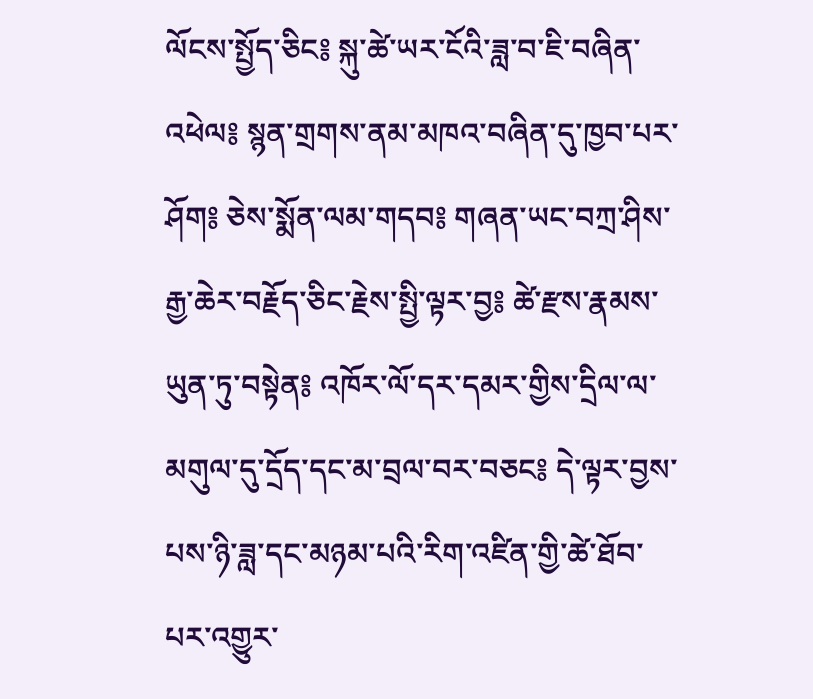ལོངས་སྤྱོད་ཅིང༔ སྐུ་ཚེ་ཡར་ངོའི་ཟླ་བ་ཇི་བཞིན་འཕེལ༔ སྙན་གྲགས་ནམ་མཁའ་བཞིན་དུ་ཁྱབ་པར་ཤོག༔ ཅེས་སྨོན་ལམ་གདབ༔ གཞན་ཡང་བཀྲ་ཤིས་རྒྱ་ཆེར་བརྗོད་ཅིང་རྗེས་སྤྱི་ལྟར་བྱ༔ ཚེ་རྫས་རྣམས་ཡུན་ཏུ་བསྟེན༔ འཁོར་ལོ་དར་དམར་གྱིས་དྲིལ་ལ་མགུལ་དུ་དྲོད་དང་མ་བྲལ་བར་བཅང༔ དེ་ལྟར་བྱས་པས་ཉི་ཟླ་དང་མཉམ་པའི་རིག་འཛིན་གྱི་ཚེ་ཐོབ་པར་འགྱུར་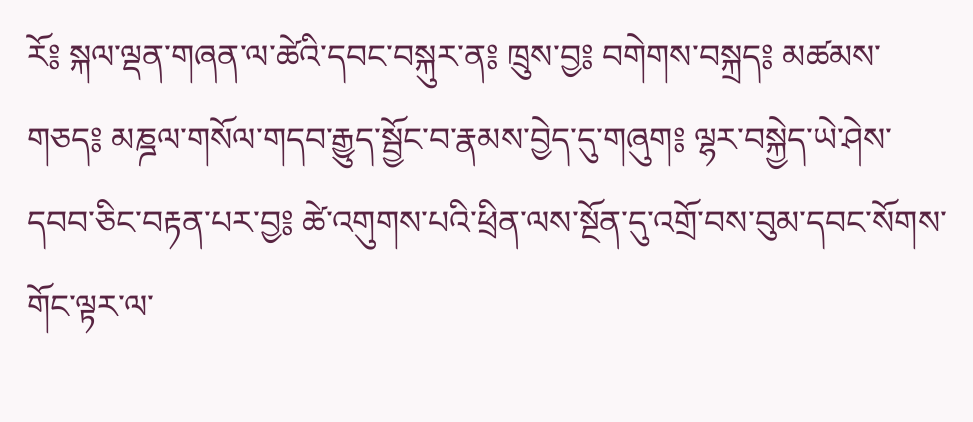རོ༔ སྐལ་ལྡན་གཞན་ལ་ཚེའི་དབང་བསྐུར་ན༔ ཁྲུས་བྱ༔ བགེགས་བསྐྲད༔ མཚམས་གཅད༔ མཎྜལ་གསོལ་གདབ་རྒྱུད་སྦྱོང་བ་རྣམས་བྱེད་དུ་གཞུག༔ ལྷར་བསྐྱེད་ཡེ་ཤེས་དབབ་ཅིང་བརྟན་པར་བྱ༔ ཚེ་འགུགས་པའི་ཕྲིན་ལས་སྔོན་དུ་འགྲོ་བས་བུམ་དབང་སོགས་གོང་ལྟར་ལ་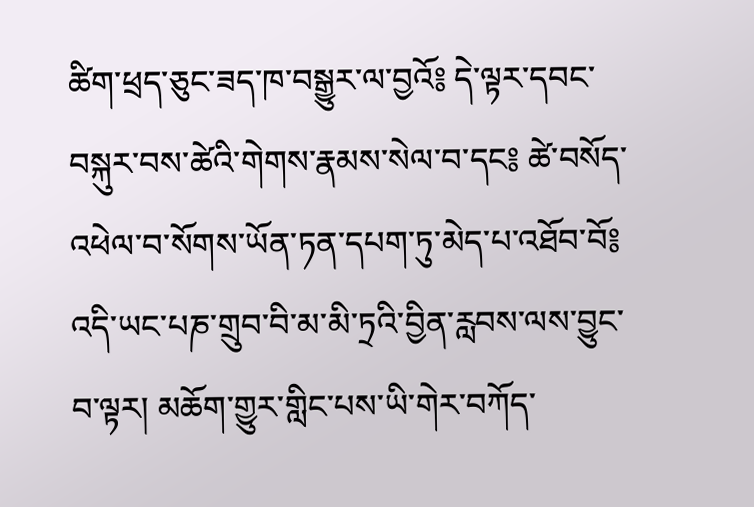ཚིག་ཕྲད་ཅུང་ཟད་ཁ་བསྒྱུར་ལ་བྱའོ༔ དེ་ལྟར་དབང་བསྐུར་བས་ཚེའི་གེགས་རྣམས་སེལ་བ་དང༔ ཚེ་བསོད་འཕེལ་བ་སོགས་ཡོན་ཏན་དཔག་ཏུ་མེད་པ་འཐོབ་བོ༔ འདི་ཡང་པཎ་གྲུབ་བི་མ་མི་ཏྲའི་བྱིན་རླབས་ལས་བྱུང་བ་ལྟར། མཆོག་གྱུར་གླིང་པས་ཡི་གེར་བཀོད་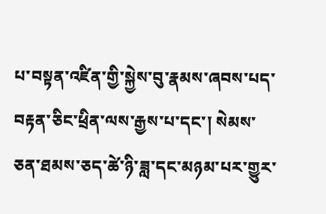པ་བསྟན་འཛིན་གྱི་སྐྱེས་བུ་རྣམས་ཞབས་པད་བརྟན་ཅིང་ཕྲིན་ལས་རྒྱས་པ་དང་། སེམས་ཅན་ཐམས་ཅད་ཚེ་ཉི་ཟླ་དང་མཉམ་པར་གྱུར་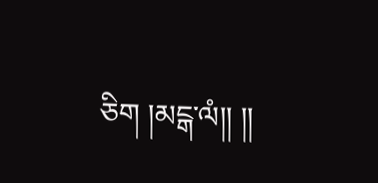ཅིག །མངྒ་ལཾ།། །།